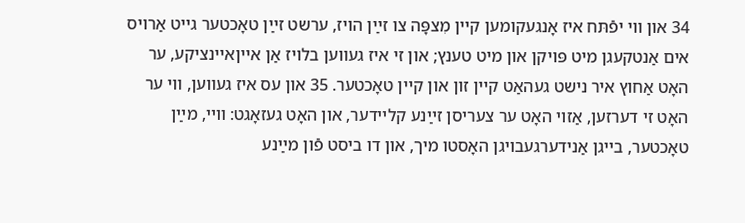34 און װי יפֿתּח איז אָנגעקומען קײן מִצפָּה צו זײַן הױז, ערשט זײַן טאָכטער גײט אַרױס אים אַנטקעגן מיט פּױקן און מיט טענץ; און זי איז געװען בלױז אַן אײןאײנציקע, ער האָט אַחוץ איר נישט געהאַט קײן זון און קײן טאָכטער. 35 און עס איז געװען, װי ער האָט זי דערזען, אַזױ האָט ער צעריסן זײַנע קלײדער, און האָט געזאָגט: װײ, מײַן טאָכטער, בײגן אַנידערגעבױגן האָסטו מיך, און דו ביסט פֿון מײַנע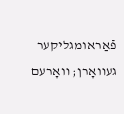פֿאַראומגליקער געװאָרן; װאָרעם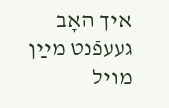איך האָב געעפֿנט מײַן מױל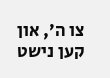צו ה׳, און קען נישט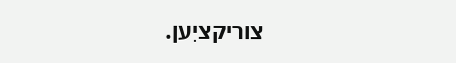צוריקציִען.